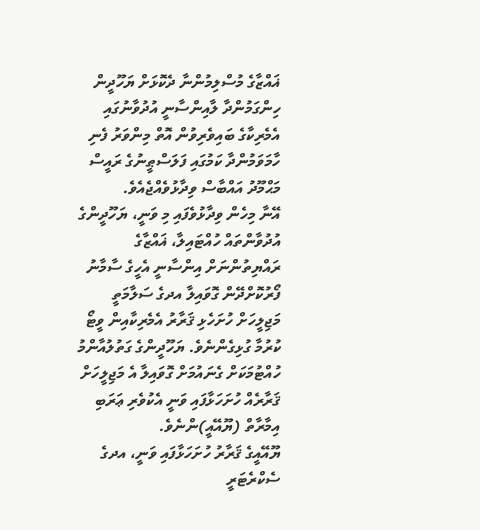ޣައްޒާގެ މުސްލިމުންނާ ދެކޮޅަށް ޔަހޫދީން ހިންގަމުންދާ ލާއިންސާނީ އުދުވާނުގައި އެމެރިކާގެ ބައިވެރިވުން އޮތް މިންވަރު ފެނި ހާމަވަމުންދާ ކަމުގައި ފަލަސްޠީނުގެ ރައީސް މަޙްމޫދު އައްބާސް ވިދާޅުވެއްޖެއެވެ.
އޭނާ މިހެން ވިދާޅުވެފައި މި ވަނީ، ޔަހޫދީންގެ އުދުވާންތައް ހުއްޓައިލާ، ޣައްޒާގެ ރައްޔިތުންނަށް އިންސާނީ އެހީގެ ސާމާނު ފޯރުކޮށްދޭން ގޮވައިލާ އދގެ ސަލާމަތީ މަޖިލީހަށް ހުށަހެޅި ޤަރާރު އެމެރިކާއިން ވީޓޯ ކުރުމާ ގުޅިގެންނެވެ. ޔަހޫދީންގެ ގަތުލުއާންމު ހުއްޓުމަކަށް ގެނައުމަށް ގޮވައިލާ އެ މަޖިލީހަށް ޤަރާރެއް ހުށަހަޅާފައި ވަނީ އެކުވެރި ޢަރަބި އިމާރާތް (ޔޫއޭއީ)ންނެވެ.
ޔޫއޭއީގެ ޤަރާރު ހުށަހަޅާފައި ވަނީ، އދގެ ސެކްރެޓަރީ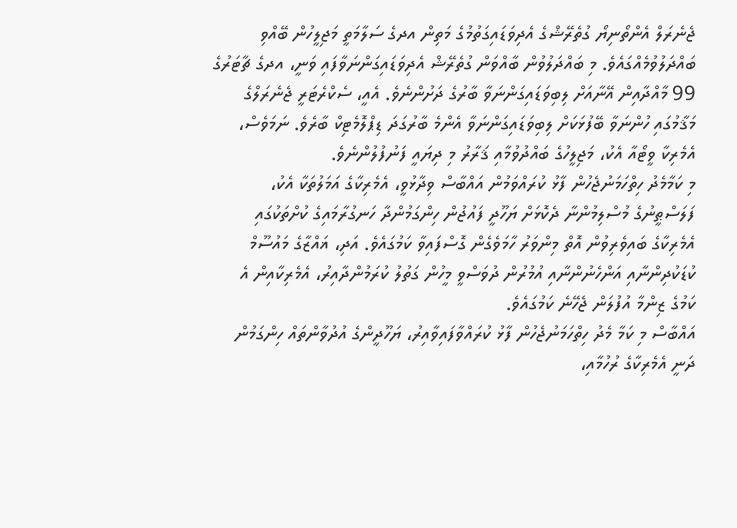ޖެނެރަލް އެންތޯނިޔޯ ގުތެރޭޝްގެ އެދިވަޑައިގަތުމުގެ މަތިން އދގެ ސަލާމަތީ މަޖިލީހުން ބޭއްވި ބައްދަލުވުމެއްގައެވެ. މި ބައްދަލުވުން ބާއްވަން ގުތެރޭޝް އެދިވަޑައިގަންނަވާފައި ވަނީ، އދގެ ޗާޓަރުގެ 99 މާއްދާއިން އޭނާއަށް ލިބިވަޑައިގަންނަވާ ބާރުގެ ދަށުންނެވެ. އެއީ، ސެކްރެޓަރީ ޖެނެރަލްގެ މަޤާމުގައި ހުންނަވާ ބޭފުޅަކަށް ލިބިވަޑައިގަންނަވާ އެންމެ ބާރުގަދަ ޑިޕްލޮމެޓިކް ބާރެވެ. ނަމަވެސް، އެމެރިކާ ވީޓޯއާ އެކު، މަޖިލީހުގެ ބައްދުވުމާއި ޤަރާރު މި ދިޔައީ ފަނުފުލުންނެވެ.
މި ކަމާމެދު ހިތްހަމަނުޖެހުން ފާޅު ކުރައްވަމުން އައްބާސް ވިދާޅުވީ، އެމެރިކާގެ އަމަލުތަކާ އެކު، ފަލަސްޠީނުގެ މުސްލިމުންނާ ދެކޮޅަށް ޔަހޫދީ ފައުޖުން ހިންގަމުންދާ ހަނގުރާމައިގެ ކުށްތަކުގައި އެމެރިކާގެ ބައިވެރިވުން އޮތް މިންވަރު ހާމަވެގެން ގޮސްފައިވާ ކަމުގައެވެ. އަދި، ޣައްޒާގެ މައުސޫމް ކުޑަކުދިންނާއި އަންހެނުންނާއި އުމުރުން ދުވަސްވީ މީހުން ގަތުލު ކުރަމުންދާއިރު، އެމެރިކާއިން އެ ކަމުގެ ޒިންމާ އުފުލަން ޖެހޭނެ ކަމުގައެވެ.
އައްބާސް މި ކަމާ މެދު ހިތްހަމަނުޖެހުން ފާޅު ކުރައްވާފައިވާއިރު، ޔަހޫދީންގެ އުދުވާންތައް ހިންގަމުން ދަނީ އެމެރިކާގެ ރުހުމާއި،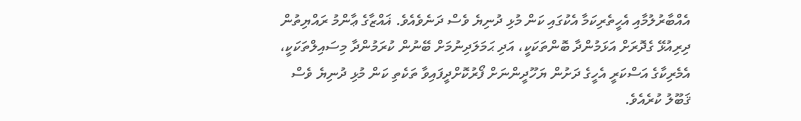އެއްބާރުލުމާއި އެހީތެރިކަމާ އެކުގައި ކަން މުޅި ދުނިޔެ ވެސް ދަނެވެއެވެ. ޣައްޒާގެ ޢާންމު ރައްޔިތުން ދިރިއުޅޭ ގެދޮރަށް އަޅަމުންދާ ބޮންތަކަކީ، އަދި ޙަމަލަދިނުމަށް ބޭނުން ކުރަމުންދާ މިސައިލްތަކަކީ، އެމެރިކާގެ އަސްކަރީ އެހީގެ ދަށުން ޔަހޫދީންނަށް ފޯރުކޮށްދީފައިވާ ތަކެތި ކަން މުޅި ދުނިޔެ ވެސް ޤަބޫލު ކުރެއެވެ.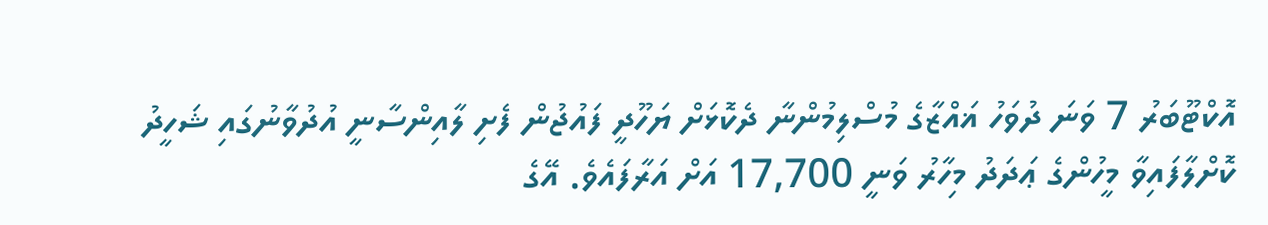އޮކްޓޫބަރު 7 ވަނަ ދުވަހު ޣައްޒާގެ މުސްލިމުންނާ ދެކޮޅަށް ޔަހޫދީ ފައުޖުން ފެށި ލާއިންސާނީ އުދުވާނުގައި ޝަހީދު ކޮށްލާފައިވާ މީހުންގެ ޢަދަދު މިހާރު ވަނީ 17,700 އަށް އަރާފައެވެ. އޭގެ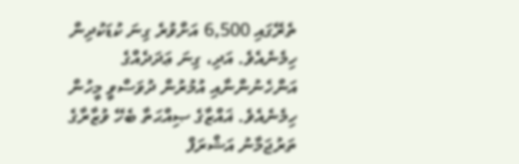ތެރޭގައި 6,500 އަށްވުރެ ގިނަ ކުޑަކުދިން ހިމެނެއެވެ. އަދި، ގިނަ ޢަދަދެއްގެ އަންހެނުންނާއި އުމުރުން ދުވަސްވީ މީހުން ހިމެނެއެވެ. ޣައްޒާގެ ޞިއްޙަތާ ބެހޭ ވުޒާރާގެ ތަރުޖަމާނު އަޝްރަފް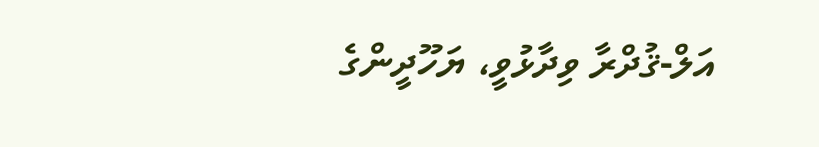އަލް-ޤުދްރާ ވިދާޅުވީ، ޔަހޫދީންގެ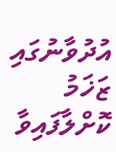އުދުވާނުގައި ޒަޚަމު ކޮށްލާފައިވާ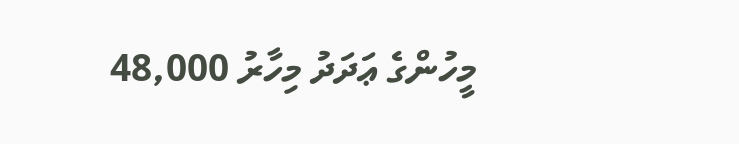މީހުންގެ ޢަދަދު މިހާރު 48,000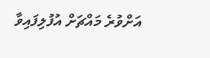އަށްވުރެ މައްޗަށް އުފުލިފައިވާ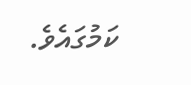ކަމުގައެވެ.